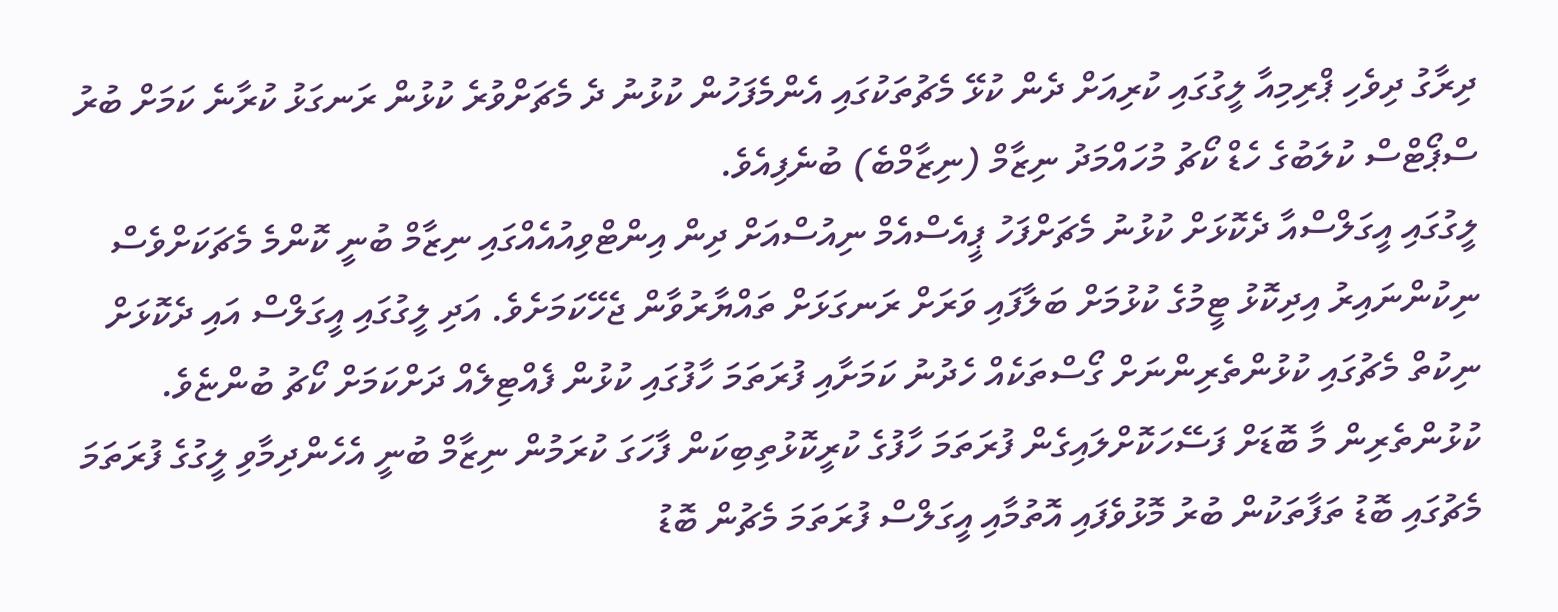ދިރާގު ދިވެހި ޕްރިމިއާ ލީގުގައި ކުރިއަށް ދެން ކުޅޭ މެޗުތަކުގައި އެންމެފަހުން ކުޅުނު ދެ މެޗަށްވުރެ ކުޅުން ރަނގަޅު ކުރާނެ ކަމަށް ބުރު ސްޕޯޓްސް ކުލަބުގެ ހެޑް ކޯޗު މުހައްމަދު ނިޒާމް (ނިޒާމްބެ) ބުނެފިއެވެ.
ލީގުގައި އީގަލްސްއާ ދެކޮޅަށް ކުޅުނު މެޗަށްފަހު ޕީއެސްއެމް ނިއުސްއަށް ދިން އިންޓްވިއުއެއްގައި ނިޒާމް ބުނީ ކޮންމެ މެޗަކަށްވެސް ނިކުންނައިރު އިދިކޮޅު ޓީމުގެ ކުޅުމަށް ބަލާފައި ވަރަށް ރަނގަޅަށް ތައްޔާރުވާން ޖެހޭކަމަށެވެ. އަދި ލީގުގައި އީގަލްސް އައި ދެކޮޅަށް ނިކުތް މެޗުގައި ކުޅުންތެރިންނަށް ގޯސްތަކެއް ހެދުނު ކަމަށާއި ފުރަތަމަ ހާފުގައި ކުޅުން ފެއްޓިލެއް ދަށްކަމަށް ކޯޗު ބުންޏެވެ.
ކުޅުންތެރިން މާ ބޮޑަށް ފަސޭހަކޮށްލައިގެން ފުރަތަމަ ހާފުގެ ކުރީކޮޅުތިބިކަން ފާހަގަ ކުރަމުން ނިޒާމް ބުނީ އެހެންދިމާވި ލީގުގެ ފުރަތަމަ މެޗުގައި ބޮޑު ތަފާތަކުން ބުރު މޮޅުވެފައި އޮތުމާއި އީގަލްސް ފުރަތަމަ މެޗުން ބޮޑު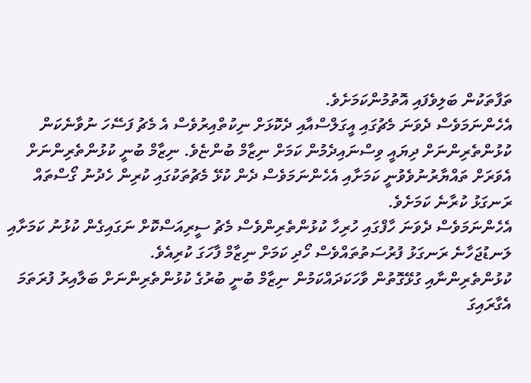ތަފާތަކުން ބަލިވެފައި އޮތުމުންކަމަށެވެ.
އެހެންނަމަވެސް ދެވަނަ މެޗުގައި އީގަލްސްއާއި ދެކޮޅަށް ނިކުތްއިރުވެސް އެ މެޗު ފަސޭހަ ނުވާނެކަން ކުޅުންތެރިންނަށް ދިޔައީ ވިސްނައިދެމުން ކަމަށް ނިޒާމް ބުންޏެވެ. ނިޒާމް ބުނީ ކުޅުންތެރިންނަށް އެވަރަށް ތައްޔާރުނުވެވުނީ ކަމަށާއި އެހެންނަމަވެސް ދެން ކުޅޭ މެޗުތަކުގައި ކުރިން ހެދުނު ގޯސްތައް ރަނގަޅު ކުރާނެ ކަމަށެވެ.
އެހެންނަމަވެސް ދެވަނަ ހާފްގައި ހުރިހާ ކުޅުންތެރިންވެސް މެޗު ސީރިއަސްކޮށް ނަގައިގެން ކުޅުނު ކަމަށާއި ލަނޑުޖަހާނެ ރަނގަޅު ފުރުސަތުތައްވެސް ހޯދި ކަމަށް ނިޒާމް ފާހަގަ ކުރިއެވެ.
ކުޅުންތެރިންނާއި ގުޅޭގޮތުން ވާހަކަދައްކަމުން ނިޒާމް ބުނީ ބުރުގެ ކުޅުންތެރިންނަށް ބަލާއިރު ފުރަތަމަ އެގާރައިގަ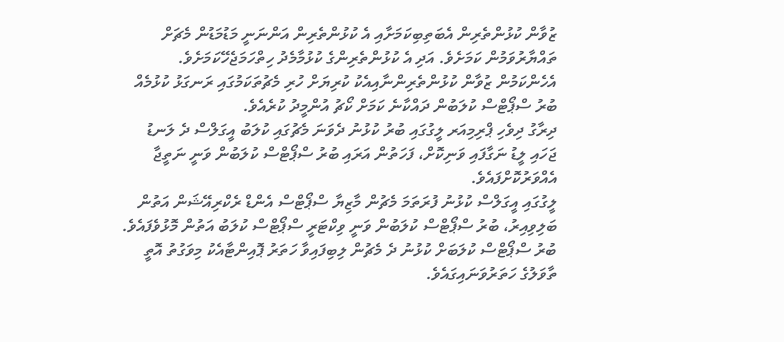ޒުވާން ކުޅުންތެރިން އެބަތިބިކަމަށާއި އެ ކުޅުންތެރިން އަންނަނީ މަޑުމަޑުން މެޗަށް ތައްޔާރުވަމުން ކަމަށެވެ. އަދި އެ ކުޅުންތެރިންގެ ކުޅުމާމެދު ހިތްހަމަޖެހޭކަމަށެވެ. އެހެންކަމުން ޒުވާން ކުޅުންތެރިންނާއިއެކު ކުރިޔަށް ހުރި މެޗުތަކަމުގައި ރަނގަޅު ކުޅުމެއް ބުރު ސްޕޯޓްސް ކުލަބުން ދައްކާނެ ކަމަށް ކޯޗު އުންމީދު ކުރެއެވެ.
ދިރާގު ދިވެހި ޕްރިމިއަރ ލީގުގައި ބުރު ކުޅުނު ދެވަނަ މެޗުގައި ކުލަބު އީގަލްސް ދެ ލަނޑު ޖަހައި ލީޑު ނަގާފައި ވަނިކޮށް، ފަހަތުން އަރައި ބުރު ސްޕޯޓްސް ކުލަބުން ވަނީ ނަތީޖާ އެއްވަރުކޮށްފައެވެ.
ލީގުގައި އީގަލްސް ކުޅުނު ފުރަތަމަ މެޗުން މާޒިޔާ ސްޕޯޓްސް އެންޑް ރެކްރިއޭޝަން އަތުން ބަލިވިއިރު، ބުރު ސްޕޯޓްސް ކުލަބުން ވަނީ ވިކްޓަރީ ސްޕޯޓްސް ކުލަބު އަތުން މޮޅުވެފައެވެ.
ބުރު ސްޕޯޓްސް ކުލަބަށް ކުޅުނު ދެ މެޗުން ލިބިފައިވާ ހަތަރު ޕޮއިންޓާއެކު މިވަގުތު އޮތީ ތާވަލުގެ ހަތަރުވަނައިގައެވެ.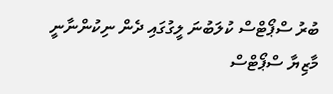ބުރު ސްޕޯޓްސް ކުލަބުނަ ލީގުގައި ދެން ނިކުންނާނީ މާޒިޔާ ސްޕޯޓްސް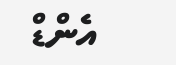އެންޑް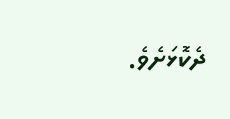ދެކޮޅަށެވެ.